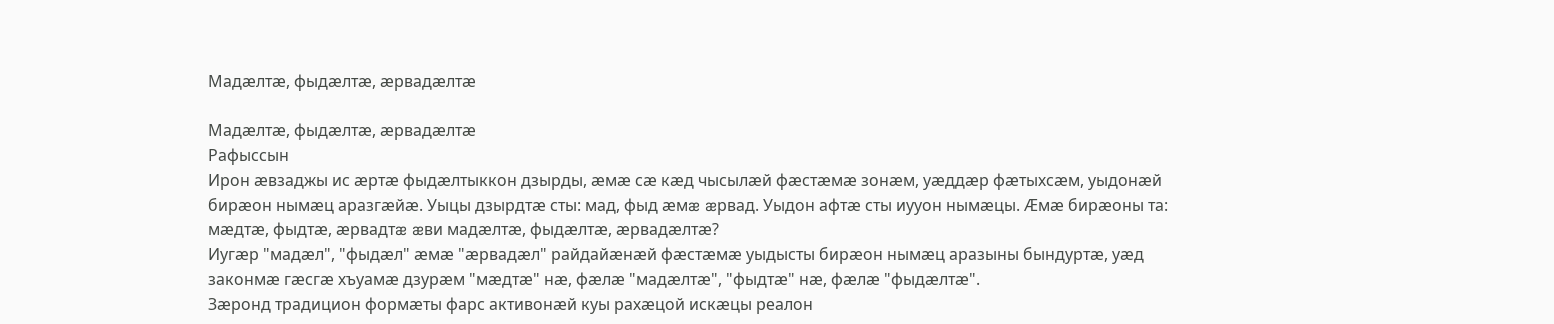Мадæлтæ, фыдæлтæ, æрвадæлтæ

Мадæлтæ, фыдæлтæ, æрвадæлтæ
Рафыссын
Ирон æвзаджы ис æртæ фыдæлтыккон дзырды, æмæ сæ кæд чысылæй фæстæмæ зонæм, уæддæр фæтыхсæм, уыдонæй бирæон нымæц аразгæйæ. Уыцы дзырдтæ сты: мад, фыд æмæ æрвад. Уыдон афтæ сты иууон нымæцы. Æмæ бирæоны та: мæдтæ, фыдтæ, æрвадтæ æви мадæлтæ, фыдæлтæ, æрвадæлтæ?
Иугæр "мадæл", "фыдæл" æмæ "æрвадæл" райдайæнæй фæстæмæ уыдысты бирæон нымæц аразыны бындуртæ, уæд законмæ гæсгæ хъуамæ дзурæм "мæдтæ" нæ, фæлæ "мадæлтæ", "фыдтæ" нæ, фæлæ "фыдæлтæ".
Зæронд традицион формæты фарс активонæй куы рахæцой искæцы реалон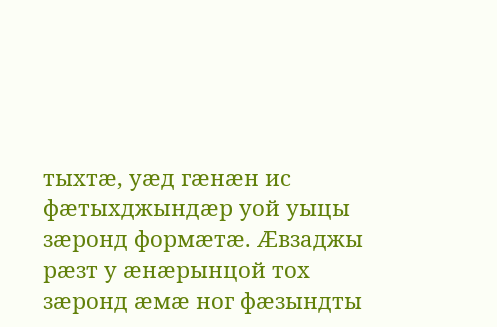тыхтæ, уæд гæнæн ис фæтыхджындæр уой уыцы зæронд формæтæ. Æвзаджы рæзт у æнæрынцой тох зæронд æмæ ног фæзындты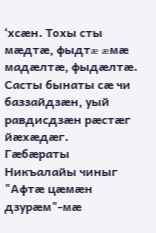ʻхсæн. Тохы сты мæдтæ, фыдтæ æмæ мадæлтæ, фыдæлтæ. Састы бынаты сæ чи баззайдзæн, уый равдисдзæн рæстæг йæхæдæг.
Гæбæраты Никъалайы чиныг "Афтæ цæмæн дзурæм"-мæ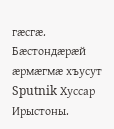гæсгæ.
Бæстондæрæй æрмæгмæ хъусут Sputnik Хуссар Ирыстоны.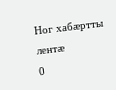Ног хабӕртты лентӕ
0